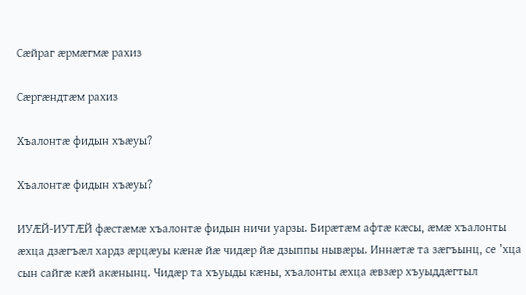Сӕйраг ӕрмӕгмӕ рахиз

Сӕргӕндтӕм рахиз

Хъалонтӕ фидын хъӕуы?

Хъалонтӕ фидын хъӕуы?

ИУӔЙ-ИУТӔЙ фӕстӕмӕ хъалонтӕ фидын ничи уарзы. Бирӕтӕм афтӕ кӕсы, ӕмӕ хъалонты ӕхца дзӕгъӕл хардз ӕрцӕуы кӕнӕ йӕ чидӕр йӕ дзыппы нывӕры. Иннӕтӕ та зӕгъынц, се ’хца сын сайгӕ кӕй акӕнынц. Чидӕр та хъуыды кӕны, хъалонты ӕхца ӕвзӕр хъуыддӕгтыл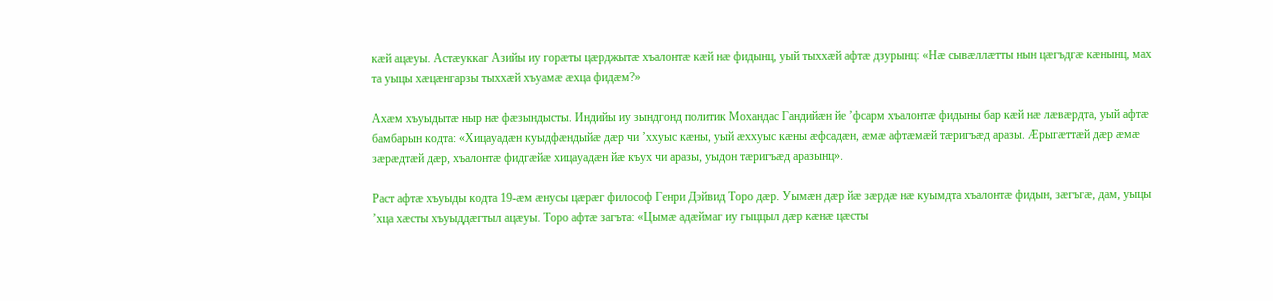кӕй ацӕуы. Астӕуккаг Азийы иу горӕты цӕрджытӕ хъалонтӕ кӕй нӕ фидынц, уый тыххӕй афтӕ дзурынц: «Нӕ сывӕллӕтты нын цӕгъдгӕ кӕнынц, мах та уыцы хӕцӕнгарзы тыххӕй хъуамӕ ӕхца фидӕм?»

Ахӕм хъуыдытӕ ныр нӕ фӕзындысты. Индийы иу зындгонд политик Мохандас Гандийӕн йе ’фсарм хъалонтӕ фидыны бар кӕй нӕ лӕвӕрдта, уый афтӕ бамбарын кодта: «Хицауадӕн куыдфӕндыйӕ дӕр чи ’ххуыс кӕны, уый ӕххуыс кӕны ӕфсадӕн, ӕмӕ афтӕмӕй тӕригъӕд аразы. Ӕрыгӕттӕй дӕр ӕмӕ зӕрӕдтӕй дӕр, хъалонтӕ фидгӕйӕ хицауадӕн йӕ къух чи аразы, уыдон тӕригъӕд аразынц».

Раст афтӕ хъуыды кодта 19-ӕм ӕнусы цӕрӕг философ Генри Дэйвид Торо дӕр. Уымӕн дӕр йӕ зӕрдӕ нӕ куымдта хъалонтӕ фидын, зӕгъгӕ, дам, уыцы ’хца хӕсты хъуыддӕгтыл ацӕуы. Торо афтӕ загъта: «Цымӕ адӕймаг иу гыццыл дӕр кӕнӕ цӕсты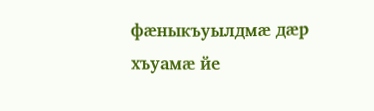фӕныкъуылдмӕ дӕр хъуамӕ йе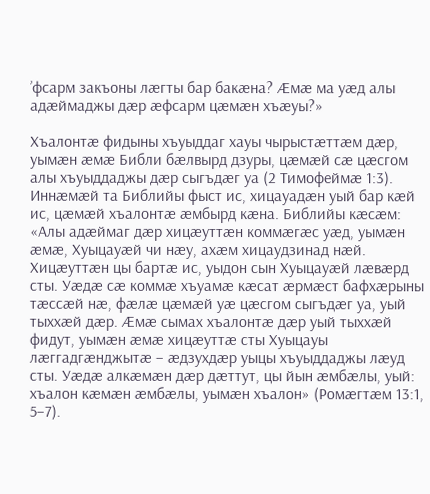’фсарм закъоны лӕгты бар бакӕна? Ӕмӕ ма уӕд алы адӕймаджы дӕр ӕфсарм цӕмӕн хъӕуы?»

Хъалонтӕ фидыны хъуыддаг хауы чырыстӕттӕм дӕр, уымӕн ӕмӕ Библи бӕлвырд дзуры, цӕмӕй сӕ цӕсгом алы хъуыддаджы дӕр сыгъдӕг уа (2 Тимофеймӕ 1:3). Иннӕмӕй та Библийы фыст ис, хицауадӕн уый бар кӕй ис, цӕмӕй хъалонтӕ ӕмбырд кӕна. Библийы кӕсӕм: «Алы адӕймаг дӕр хицӕуттӕн коммӕгӕс уӕд, уымӕн ӕмӕ, Хуыцауӕй чи нӕу, ахӕм хицаудзинад нӕй. Хицӕуттӕн цы бартӕ ис, уыдон сын Хуыцауӕй лӕвӕрд сты. Уӕдӕ сӕ коммӕ хъуамӕ кӕсат ӕрмӕст бафхӕрыны тӕссӕй нӕ, фӕлӕ цӕмӕй уӕ цӕсгом сыгъдӕг уа, уый тыххӕй дӕр. Ӕмӕ сымах хъалонтӕ дӕр уый тыххӕй фидут, уымӕн ӕмӕ хицӕуттӕ сты Хуыцауы лӕггадгӕнджытӕ – ӕдзухдӕр уыцы хъуыддаджы лӕуд сты. Уӕдӕ алкӕмӕн дӕр дӕттут, цы йын ӕмбӕлы, уый: хъалон кӕмӕн ӕмбӕлы, уымӕн хъалон» (Ромӕгтӕм 13:1, 5–7).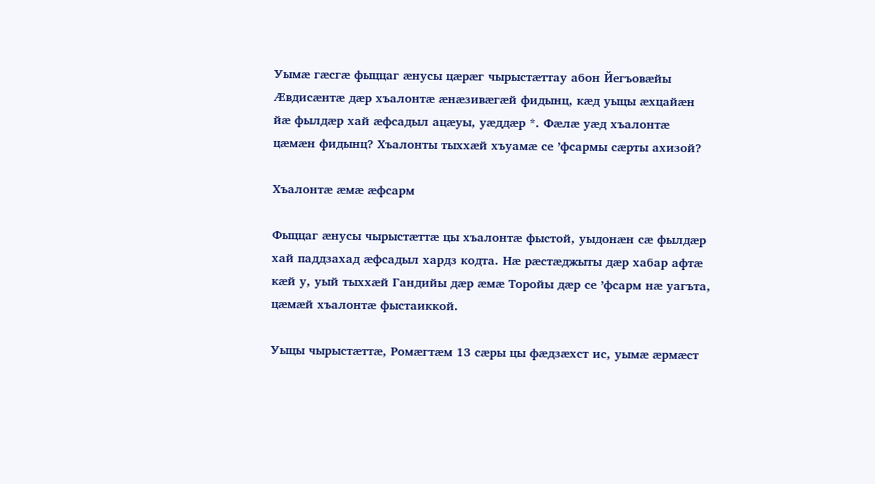Уымӕ гӕсгӕ фыццаг ӕнусы цӕрӕг чырыстӕттау абон Йегъовӕйы Ӕвдисӕнтӕ дӕр хъалонтӕ ӕнӕзивӕгӕй фидынц, кӕд уыцы ӕхцайӕн йӕ фылдӕр хай ӕфсадыл ацӕуы, уӕддӕр *. Фӕлӕ уӕд хъалонтӕ цӕмӕн фидынц? Хъалонты тыххӕй хъуамӕ се ’фсармы сӕрты ахизой?

Хъалонтӕ ӕмӕ ӕфсарм

Фыццаг ӕнусы чырыстӕттӕ цы хъалонтӕ фыстой, уыдонӕн сӕ фылдӕр хай паддзахад ӕфсадыл хардз кодта. Нӕ рӕстӕджыты дӕр хабар афтӕ кӕй у, уый тыххӕй Гандийы дӕр ӕмӕ Торойы дӕр се ’фсарм нӕ уагъта, цӕмӕй хъалонтӕ фыстаиккой.

Уыцы чырыстӕттӕ, Ромӕгтӕм 13 сӕры цы фӕдзӕхст ис, уымӕ ӕрмӕст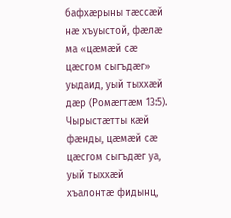бафхӕрыны тӕссӕй нӕ хъуыстой, фӕлӕ ма «цӕмӕй сӕ цӕсгом сыгъдӕг» уыдаид, уый тыххӕй дӕр (Ромӕгтӕм 13:5). Чырыстӕтты кӕй фӕнды, цӕмӕй сӕ цӕсгом сыгъдӕг уа, уый тыххӕй хъалонтӕ фидынц,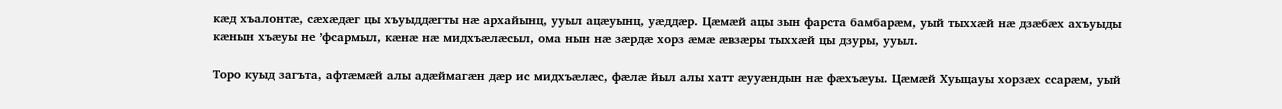кӕд хъалонтӕ, сӕхӕдӕг цы хъуыддӕгты нӕ архайынц, ууыл ацӕуынц, уӕддӕр. Цӕмӕй ацы зын фарста бамбарӕм, уый тыххӕй нӕ дзӕбӕх ахъуыды кӕнын хъӕуы не ’фсармыл, кӕнӕ нӕ мидхъӕлӕсыл, ома нын нӕ зӕрдӕ хорз ӕмӕ ӕвзӕры тыххӕй цы дзуры, ууыл.

Торо куыд загъта, афтӕмӕй алы адӕймагӕн дӕр ис мидхъӕлӕс, фӕлӕ йыл алы хатт ӕууӕндын нӕ фӕхъӕуы. Цӕмӕй Хуыцауы хорзӕх ссарӕм, уый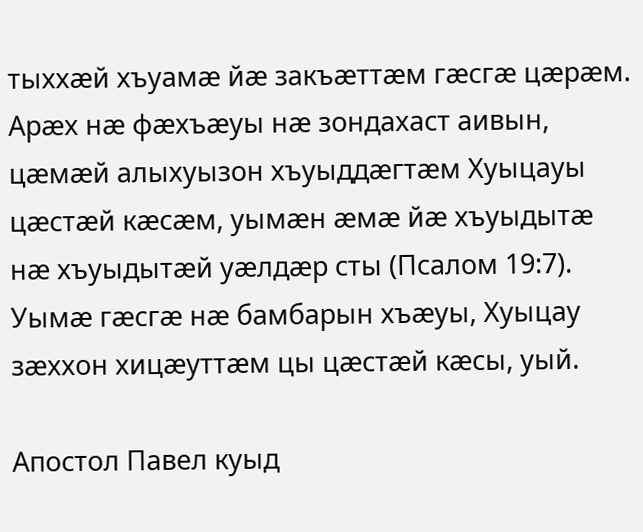тыххӕй хъуамӕ йӕ закъӕттӕм гӕсгӕ цӕрӕм. Арӕх нӕ фӕхъӕуы нӕ зондахаст аивын, цӕмӕй алыхуызон хъуыддӕгтӕм Хуыцауы цӕстӕй кӕсӕм, уымӕн ӕмӕ йӕ хъуыдытӕ нӕ хъуыдытӕй уӕлдӕр сты (Псалом 19:7). Уымӕ гӕсгӕ нӕ бамбарын хъӕуы, Хуыцау зӕххон хицӕуттӕм цы цӕстӕй кӕсы, уый.

Апостол Павел куыд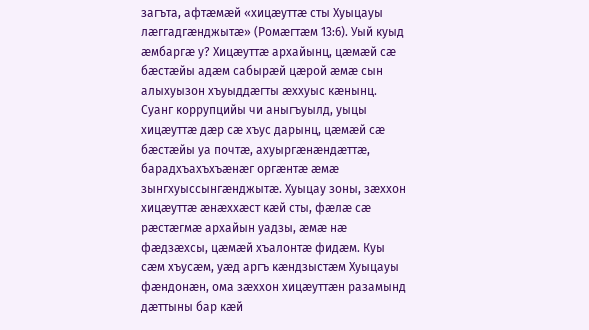загъта, афтӕмӕй «хицӕуттӕ сты Хуыцауы лӕггадгӕнджытӕ» (Ромӕгтӕм 13:6). Уый куыд ӕмбаргӕ у? Хицӕуттӕ архайынц, цӕмӕй сӕ бӕстӕйы адӕм сабырӕй цӕрой ӕмӕ сын алыхуызон хъуыддӕгты ӕххуыс кӕнынц. Суанг коррупцийы чи аныгъуылд, уыцы хицӕуттӕ дӕр сӕ хъус дарынц, цӕмӕй сӕ бӕстӕйы уа почтӕ, ахуыргӕнӕндӕттӕ, барадхъахъхъӕнӕг оргӕнтӕ ӕмӕ зынгхуыссынгӕнджытӕ. Хуыцау зоны, зӕххон хицӕуттӕ ӕнӕххӕст кӕй сты, фӕлӕ сӕ рӕстӕгмӕ архайын уадзы, ӕмӕ нӕ фӕдзӕхсы, цӕмӕй хъалонтӕ фидӕм. Куы сӕм хъусӕм, уӕд аргъ кӕндзыстӕм Хуыцауы фӕндонӕн, ома зӕххон хицӕуттӕн разамынд дӕттыны бар кӕй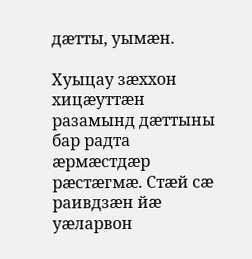дӕтты, уымӕн.

Хуыцау зӕххон хицӕуттӕн разамынд дӕттыны бар радта ӕрмӕстдӕр рӕстӕгмӕ. Стӕй сӕ раивдзӕн йӕ уӕларвон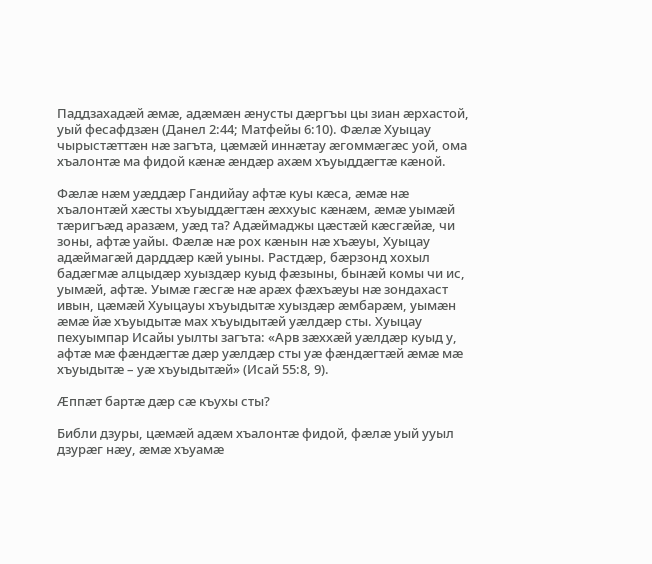Паддзахадӕй ӕмӕ, адӕмӕн ӕнусты дӕргъы цы зиан ӕрхастой, уый фесафдзӕн (Данел 2:44; Матфейы 6:10). Фӕлӕ Хуыцау чырыстӕттӕн нӕ загъта, цӕмӕй иннӕтау ӕгоммӕгӕс уой, ома хъалонтӕ ма фидой кӕнӕ ӕндӕр ахӕм хъуыддӕгтӕ кӕной.

Фӕлӕ нӕм уӕддӕр Гандийау афтӕ куы кӕса, ӕмӕ нӕ хъалонтӕй хӕсты хъуыддӕгтӕн ӕххуыс кӕнӕм, ӕмӕ уымӕй тӕригъӕд аразӕм, уӕд та? Адӕймаджы цӕстӕй кӕсгӕйӕ, чи зоны, афтӕ уайы. Фӕлӕ нӕ рох кӕнын нӕ хъӕуы, Хуыцау адӕймагӕй дарддӕр кӕй уыны. Растдӕр, бӕрзонд хохыл бадӕгмӕ алцыдӕр хуыздӕр куыд фӕзыны, бынӕй комы чи ис, уымӕй, афтӕ. Уымӕ гӕсгӕ нӕ арӕх фӕхъӕуы нӕ зондахаст ивын, цӕмӕй Хуыцауы хъуыдытӕ хуыздӕр ӕмбарӕм, уымӕн ӕмӕ йӕ хъуыдытӕ мах хъуыдытӕй уӕлдӕр сты. Хуыцау пехуымпар Исайы уылты загъта: «Арв зӕххӕй уӕлдӕр куыд у, афтӕ мӕ фӕндӕгтӕ дӕр уӕлдӕр сты уӕ фӕндӕгтӕй ӕмӕ мӕ хъуыдытӕ – уӕ хъуыдытӕй» (Исай 55:8, 9).

Ӕппӕт бартӕ дӕр сӕ къухы сты?

Библи дзуры, цӕмӕй адӕм хъалонтӕ фидой, фӕлӕ уый ууыл дзурӕг нӕу, ӕмӕ хъуамӕ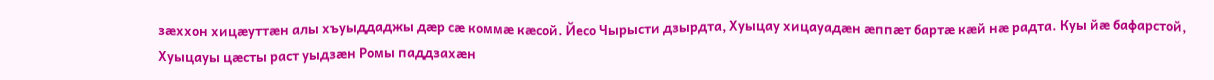зӕххон хицӕуттӕн алы хъуыддаджы дӕр сӕ коммӕ кӕсой. Йесо Чырысти дзырдта, Хуыцау хицауадӕн ӕппӕт бартӕ кӕй нӕ радта. Куы йӕ бафарстой, Хуыцауы цӕсты раст уыдзӕн Ромы паддзахӕн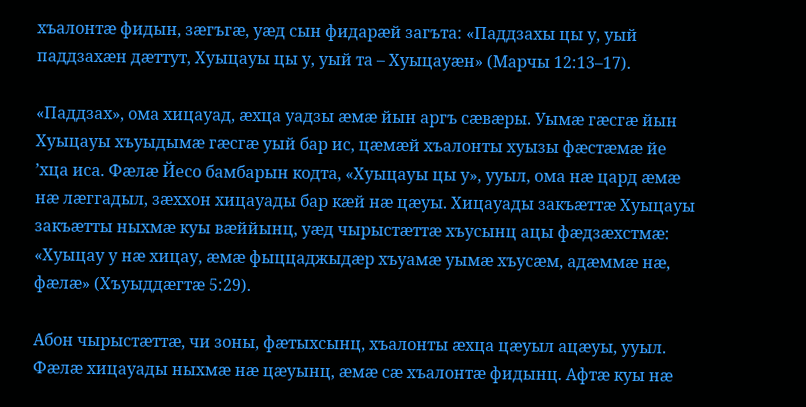хъалонтӕ фидын, зӕгъгӕ, уӕд сын фидарӕй загъта: «Паддзахы цы у, уый паддзахӕн дӕттут, Хуыцауы цы у, уый та – Хуыцауӕн» (Марчы 12:13–17).

«Паддзах», ома хицауад, ӕхца уадзы ӕмӕ йын аргъ сӕвӕры. Уымӕ гӕсгӕ йын Хуыцауы хъуыдымӕ гӕсгӕ уый бар ис, цӕмӕй хъалонты хуызы фӕстӕмӕ йе ’хца иса. Фӕлӕ Йесо бамбарын кодта, «Хуыцауы цы у», ууыл, ома нӕ цард ӕмӕ нӕ лӕггадыл, зӕххон хицауады бар кӕй нӕ цӕуы. Хицауады закъӕттӕ Хуыцауы закъӕтты ныхмӕ куы вӕййынц, уӕд чырыстӕттӕ хъусынц ацы фӕдзӕхстмӕ: «Хуыцау у нӕ хицау, ӕмӕ фыццаджыдӕр хъуамӕ уымӕ хъусӕм, адӕммӕ нӕ, фӕлӕ» (Хъуыддӕгтӕ 5:29).

Абон чырыстӕттӕ, чи зоны, фӕтыхсынц, хъалонты ӕхца цӕуыл ацӕуы, ууыл. Фӕлӕ хицауады ныхмӕ нӕ цӕуынц, ӕмӕ сӕ хъалонтӕ фидынц. Афтӕ куы нӕ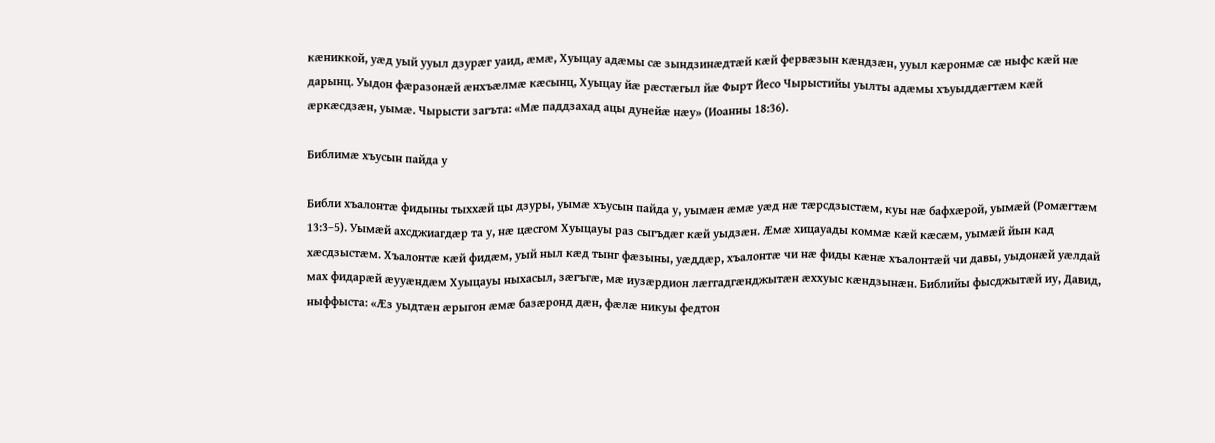кӕниккой, уӕд уый ууыл дзурӕг уаид, ӕмӕ, Хуыцау адӕмы сӕ зындзинӕдтӕй кӕй фервӕзын кӕндзӕн, ууыл кӕронмӕ сӕ ныфс кӕй нӕ дарынц. Уыдон фӕразонӕй ӕнхъӕлмӕ кӕсынц, Хуыцау йӕ рӕстӕгыл йӕ Фырт Йесо Чырыстийы уылты адӕмы хъуыддӕгтӕм кӕй ӕркӕсдзӕн, уымӕ. Чырысти загъта: «Мӕ паддзахад ацы дунейӕ нӕу» (Иоанны 18:36).

Библимӕ хъусын пайда у

Библи хъалонтӕ фидыны тыххӕй цы дзуры, уымӕ хъусын пайда у, уымӕн ӕмӕ уӕд нӕ тӕрсдзыстӕм, куы нӕ бафхӕрой, уымӕй (Ромӕгтӕм 13:3–5). Уымӕй ахсджиагдӕр та у, нӕ цӕсгом Хуыцауы раз сыгъдӕг кӕй уыдзӕн. Ӕмӕ хицауады коммӕ кӕй кӕсӕм, уымӕй йын кад хӕсдзыстӕм. Хъалонтӕ кӕй фидӕм, уый ныл кӕд тынг фӕзыны, уӕддӕр, хъалонтӕ чи нӕ фиды кӕнӕ хъалонтӕй чи давы, уыдонӕй уӕлдай мах фидарӕй ӕууӕндӕм Хуыцауы ныхасыл, зӕгъгӕ, мӕ иузӕрдион лӕггадгӕнджытӕн ӕххуыс кӕндзынӕн. Библийы фысджытӕй иу, Давид, ныффыста: «Ӕз уыдтӕн ӕрыгон ӕмӕ базӕронд дӕн, фӕлӕ никуы федтон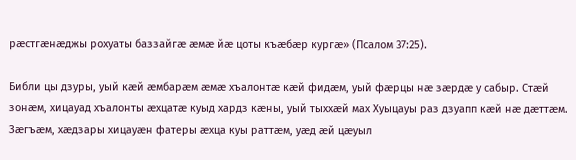рӕстгӕнӕджы рохуаты баззайгӕ ӕмӕ йӕ цоты къӕбӕр кургӕ» (Псалом 37:25).

Библи цы дзуры, уый кӕй ӕмбарӕм ӕмӕ хъалонтӕ кӕй фидӕм, уый фӕрцы нӕ зӕрдӕ у сабыр. Стӕй зонӕм, хицауад хъалонты ӕхцатӕ куыд хардз кӕны, уый тыххӕй мах Хуыцауы раз дзуапп кӕй нӕ дӕттӕм. Зӕгъӕм, хӕдзары хицауӕн фатеры ӕхца куы раттӕм, уӕд ӕй цӕуыл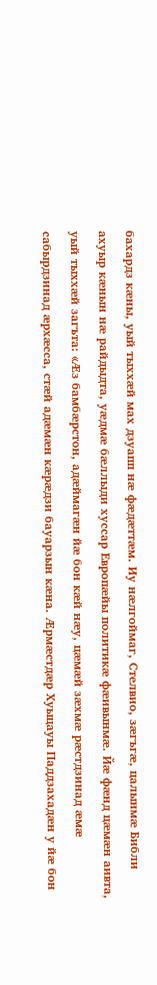бахардз кӕны, уый тыххӕй мах дзуапп нӕ фӕдӕттӕм. Иу нӕлгоймаг, Стелвио, зӕгъгӕ, цалынмӕ Библи ахуыр кӕнын нӕ райдыдта, уӕдмӕ бӕллыди хуссар Европӕйы политикӕ фӕивынмӕ. Йӕ фӕнд цӕмӕн аивта, уый тыххӕй загъта: «Ӕз бамбӕрстон, адӕймагӕн йӕ бон кӕй нӕу, цӕмӕй зӕхмӕ рӕстдзинад ӕмӕ сабырдзинад ӕрхӕсса, стӕй адӕмӕн кӕрӕдзи бауарзын кӕна. Ӕрмӕстдӕр Хуыцауы Паддзахадӕн у йӕ бон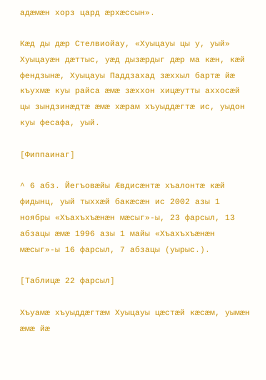адӕмӕн хорз цард ӕрхӕссын».

Кӕд ды дӕр Стелвиойау, «Хуыцауы цы у, уый» Хуыцауӕн дӕттыс, уӕд дызӕрдыг дӕр ма кӕн, кӕй фендзынӕ, Хуыцауы Паддзахад зӕххыл бартӕ йӕ къухмӕ куы райса ӕмӕ зӕххон хицӕутты аххосӕй цы зындзинӕдтӕ ӕмӕ хӕрам хъуыддӕгтӕ ис, уыдон куы фесафа, уый.

[Фиппаинаг]

^ 6 абз. Йегъовӕйы Ӕвдисӕнтӕ хъалонтӕ кӕй фидынц, уый тыххӕй бакӕсӕн ис 2002 азы 1 ноябры «Хъахъхъӕнӕн мӕсыг»-ы, 23 фарсыл, 13 абзацы ӕмӕ 1996 азы 1 майы «Хъахъхъӕнӕн мӕсыг»-ы 16 фарсыл, 7 абзацы (уырыс.).

[Таблицӕ 22 фарсыл]

Хъуамӕ хъуыддӕгтӕм Хуыцауы цӕстӕй кӕсӕм, уымӕн ӕмӕ йӕ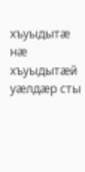хъуыдытӕ нӕ хъуыдытӕй уӕлдӕр сты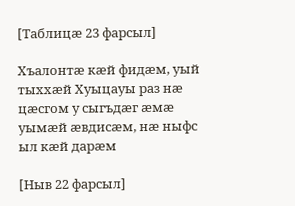[Таблицӕ 23 фарсыл]

Хъалонтӕ кӕй фидӕм, уый тыххӕй Хуыцауы раз нӕ цӕсгом у сыгъдӕг ӕмӕ уымӕй ӕвдисӕм, нӕ ныфс ыл кӕй дарӕм

[Ныв 22 фарсыл]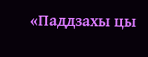«Паддзахы цы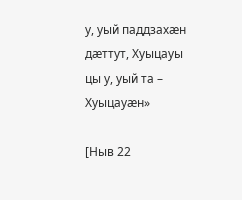у, уый паддзахӕн дӕттут, Хуыцауы цы у, уый та – Хуыцауӕн»

[Ныв 22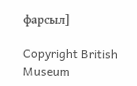фарсыл]

Copyright British Museum